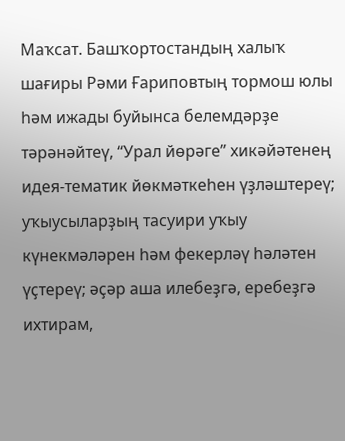Маҡсат. Башҡортостандың халыҡ шағиры Рәми Ғариповтың тормош юлы һәм ижады буйынса белемдәрҙе тәрәнәйтеү, “Урал йөрәге” хикәйәтенең идея-тематик йөкмәткеһен үҙләштереү; уҡыусыларҙың тасуири уҡыу күнекмәләрен һәм фекерләү һәләтен үҫтереү; әҫәр аша илебеҙгә, еребеҙгә ихтирам,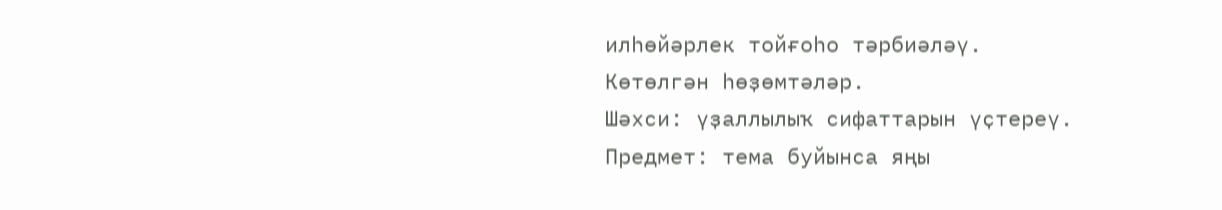илһөйәрлек тойғоһо тәрбиәләү.
Көтөлгән һөҙөмтәләр.
Шәхси: үҙаллылыҡ сифаттарын үҫтереү.
Предмет: тема буйынса яңы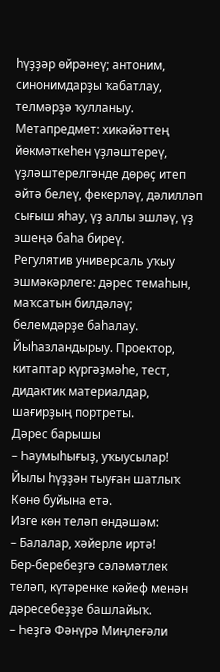һүҙҙәр өйрәнеү; антоним, синонимдарҙы ҡабатлау, телмәрҙә ҡулланыу.
Метапредмет: хикәйәттең йөкмәткеһен үҙләштереү, үҙләштерелгәнде дөрөҫ итеп әйтә белеү, фекерләү, дәлилләп сығыш яһау, үҙ аллы эшләү, үҙ эшеңә баһа биреү.
Регулятив универсаль уҡыу эшмәкәрлеге: дәрес темаһын, маҡсатын билдәләү; белемдәрҙе баһалау.
Йыһазландырыу. Проектор, китаптар күргәҙмәһе, тест, дидактик материалдар, шағирҙың портреты.
Дәрес барышы
– Һаумыһығыҙ, уҡыусылар!
Йылы һүҙҙән тыуған шатлыҡ
Көнө буйына етә.
Изге көн теләп өндәшәм:
– Балалар, хәйерле иртә!
Бер-беребеҙгә сәләмәтлек теләп, күтәренке кәйеф менән дәресебеҙҙе башлайыҡ.
– Һеҙгә Фәнүрә Миңлеғәли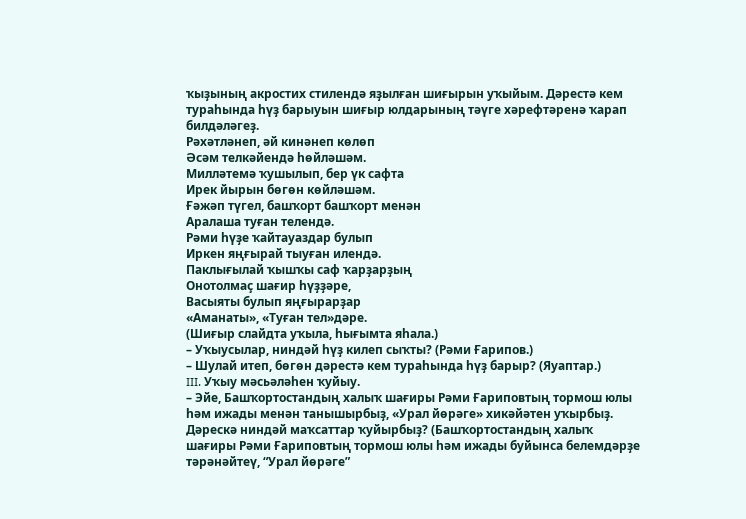ҡыҙының акростих стилендә яҙылған шиғырын уҡыйым. Дәрестә кем тураһында һүҙ барыуын шиғыр юлдарының тәүге хәрефтәренә ҡарап билдәләгеҙ.
Рәхәтләнеп, әй кинәнеп көлөп
Әсәм телкәйендә һөйләшәм.
Милләтемә ҡушылып, бер үк сафта
Ирек йырын бөгөн көйләшәм.
Ғәжәп түгел, башҡорт башҡорт менән
Аралаша туған телендә.
Рәми һүҙе ҡайтауаздар булып
Иркен яңғырай тыуған илендә.
Паклығылай ҡышҡы саф ҡарҙарҙың
Онотолмаҫ шағир һүҙҙәре,
Васыяты булып яңғырарҙар
«Аманаты», «Туған тел»дәре.
(Шиғыр слайдта уҡыла, һығымта яһала.)
– Уҡыусылар, ниндәй һүҙ килеп сыҡты? (Рәми Ғарипов.)
– Шулай итеп, бөгөн дәрестә кем тураһында һүҙ барыр? (Яуаптар.)
III. Уҡыу мәсьәләһен ҡуйыу.
– Эйе, Башҡортостандың халыҡ шағиры Рәми Ғариповтың тормош юлы һәм ижады менән танышырбыҙ, «Урал йөрәге» хикәйәтен уҡырбыҙ. Дәрескә ниндәй маҡсаттар ҡуйырбыҙ? (Башҡортостандың халыҡ шағиры Рәми Ғариповтың тормош юлы һәм ижады буйынса белемдәрҙе тәрәнәйтеү, “Урал йөрәге”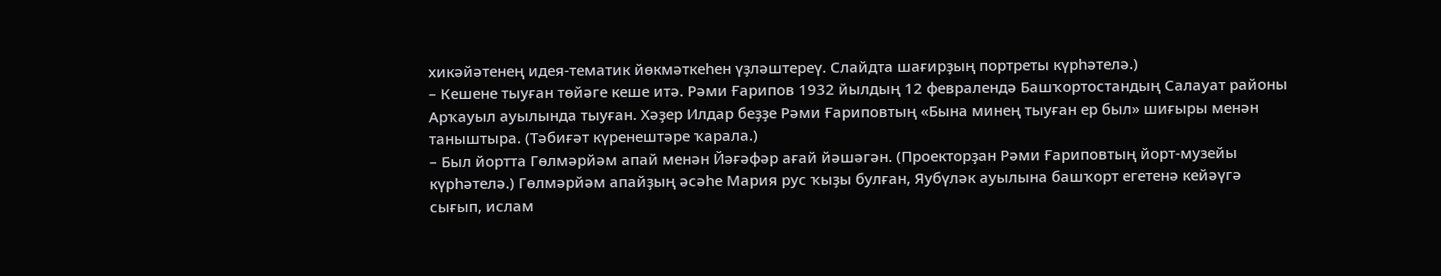хикәйәтенең идея-тематик йөкмәткеһен үҙләштереү. Слайдта шағирҙың портреты күрһәтелә.)
– Кешене тыуған төйәге кеше итә. Рәми Ғарипов 1932 йылдың 12 февралендә Башҡортостандың Салауат районы Арҡауыл ауылында тыуған. Хәҙер Илдар беҙҙе Рәми Ғариповтың «Бына минең тыуған ер был» шиғыры менән таныштыра. (Тәбиғәт күренештәре ҡарала.)
– Был йортта Гөлмәрйәм апай менән Йәғәфәр ағай йәшәгән. (Проекторҙан Рәми Ғариповтың йорт-музейы күрһәтелә.) Гөлмәрйәм апайҙың әсәһе Мария рус ҡыҙы булған, Яубүләк ауылына башҡорт егетенә кейәүгә сығып, ислам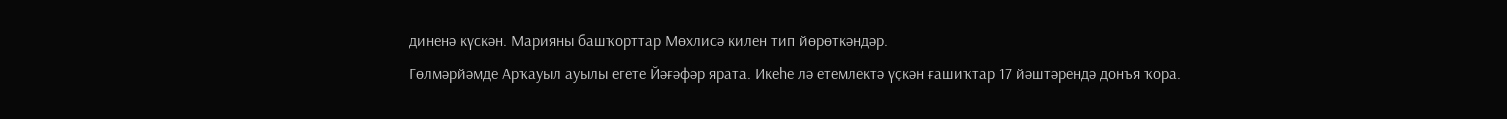диненә күскән. Марияны башҡорттар Мөхлисә килен тип йөрөткәндәр.
Гөлмәрйәмде Арҡауыл ауылы егете Йәғәфәр ярата. Икеһе лә етемлектә үҫкән ғашиҡтар 17 йәштәрендә донъя ҡора.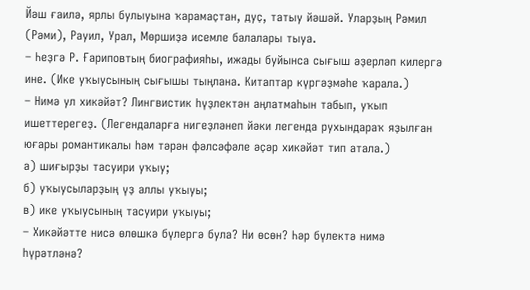Йәш ғаилә, ярлы булыуына ҡарамаҫтан, дуҫ, татыу йәшәй. Уларҙың Рәмил (Рәми), Рауил, Урал, Мөршиҙә исемле балалары тыуа.
– Һеҙгә Р. Ғариповтың биографияһы, ижады буйынса сығыш әҙерләп килергә ине. (Ике уҡыусының сығышы тыңлана. Китаптар күргәҙмәһе ҡарала.)
– Нимә ул хикәйәт? Лингвистик һүҙлектән аңлатмаһын табып, уҡып ишеттерегеҙ. (Легендаларға нигеҙләнеп йәки легенда рухындараҡ яҙылған юғары романтикалы һәм тәрән фәлсәфәле әҫәр хикәйәт тип атала.)
а) шиғырҙы тасуири уҡыу;
б) уҡыусыларҙың үҙ аллы уҡыуы;
в) ике уҡыусының тасуири уҡыуы;
– Хикәйәтте нисә өлөшкә бүлергә була? Ни өсөн? Һәр бүлектә нимә һүрәтләнә?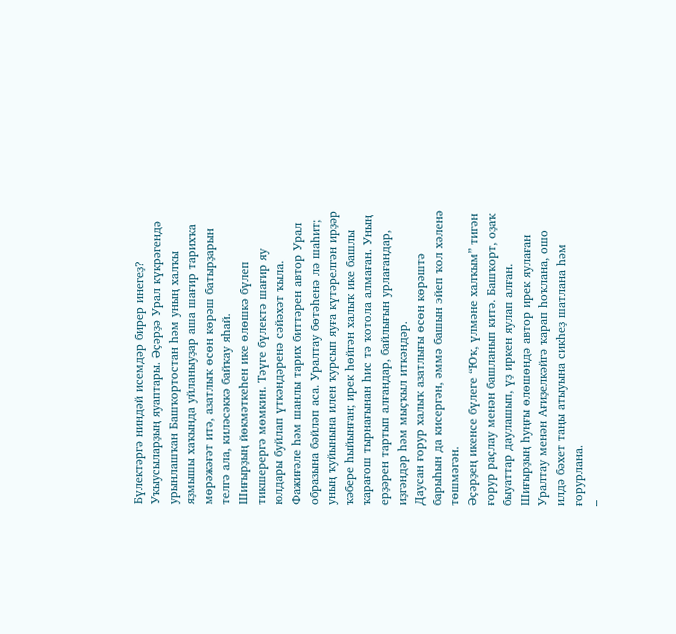Бүлектәргә ниндәй исемдәр бирер инегеҙ?
Уҡыусыларҙың яуаптары. Әҫәрҙә Урал күкрәгендә урынлашҡан Башҡортостан һәм уның халҡы яҙмышы хаҡында уйланыуҙар аша шағир тарихҡа мөрәжәғәт итә, азатлыҡ өсөн көрәш батырҙарын телгә ала, киләсәккә байҡау яһай.
Шиғырҙың йөкмәткеһен ике өлөшкә бүлеп тикшерергә мөмкин. Тәүге бүлектә шағир яу юлдары буйлап үткәндәренә сәйәхәт ҡыла. Фажиғәле һәм шанлы тарих биттәрен автор Урал образына бәйләп аса. Уралтау бөтәһенә лә шаһит; уның ҡуйынына илен ҡурсып яуға күтәрелгән ирҙәр ҡәбере һыйынған; ирек һөйгән халыҡ ике башлы ҡарағош тырнағынан һис тә ҡотола алмаған. Уның ерҙәрен тартып алғандар, байлығын урлағандар, иҙгәндәр һәм мыҫҡыл иткәндәр.
Даусан ғорур халыҡ азатлығы өсөн көрәштә барыһын да кисергән, әммә башын эйеп ҡол хәленә төшмәгән.
Әҫәрҙең икенсе бүлеге “Юҡ, үлмәне халҡым” тигән ғорур раҫлау менән башланып китә. Башҡорт, оҙаҡ быуаттар даулашып, үҙ иркен яулап алған.
Шиғырҙың һуңғы өлөшөндә автор ирек яулаған Уралтау менән Ағиҙелкәйгә ҡарап һоҡлана, ошо илдә бәхет таңы атыуына сикһеҙ шатлана һәм ғорурлана.
–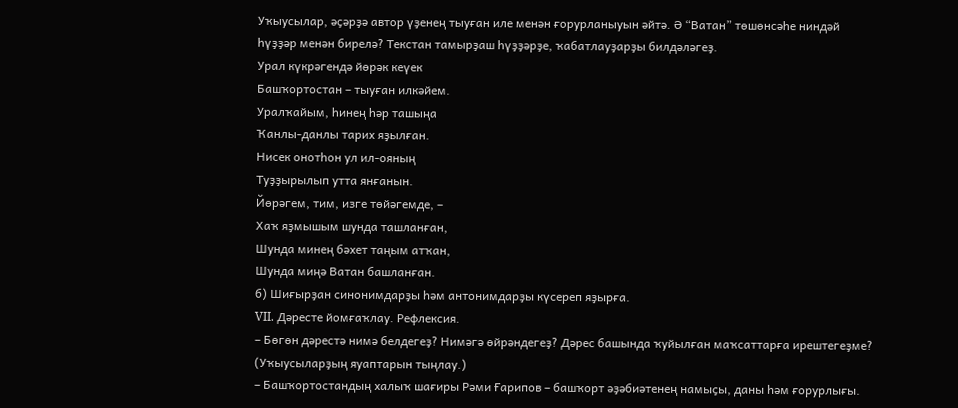Уҡыусылар, әҫәрҙә автор үҙенең тыуған иле менән ғорурланыуын әйтә. Ә “Ватан” төшөнсәһе ниндәй һүҙҙәр менән бирелә? Текстан тамырҙаш һүҙҙәрҙе, ҡабатлауҙарҙы билдәләгеҙ.
Урал күкрәгендә йөрәк кеүек
Башҡортостан – тыуған илкәйем.
Уралҡайым, һинең һәр ташыңа
Ҡанлы-данлы тарих яҙылған.
Нисек онотһон ул ил-ояның
Туҙҙырылып утта янғанын.
Йөрәгем, тим, изге төйәгемде, –
Хаҡ яҙмышым шунда ташланған,
Шунда минең бәхет таңым атҡан,
Шунда миңә Ватан башланған.
б) Шиғырҙан синонимдарҙы һәм антонимдарҙы күсереп яҙырға.
VII. Дәресте йомғаҡлау. Рефлексия.
– Бөгөн дәрестә нимә белдегеҙ? Нимәгә өйрәндегеҙ? Дәрес башында ҡуйылған маҡсаттарға ирештегеҙме? (Уҡыусыларҙың яуаптарын тыңлау.)
– Башҡортостандың халыҡ шағиры Рәми Ғарипов – башҡорт әҙәбиәтенең намыҫы, даны һәм ғорурлығы.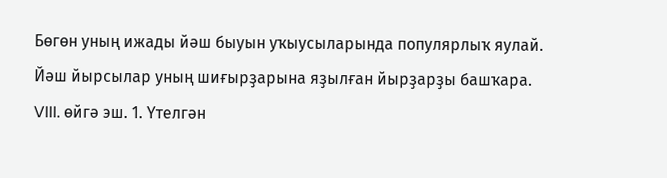Бөгөн уның ижады йәш быуын уҡыусыларында популярлыҡ яулай. Йәш йырсылар уның шиғырҙарына яҙылған йырҙарҙы башҡара.
VIII. өйгә эш. 1. Үтелгән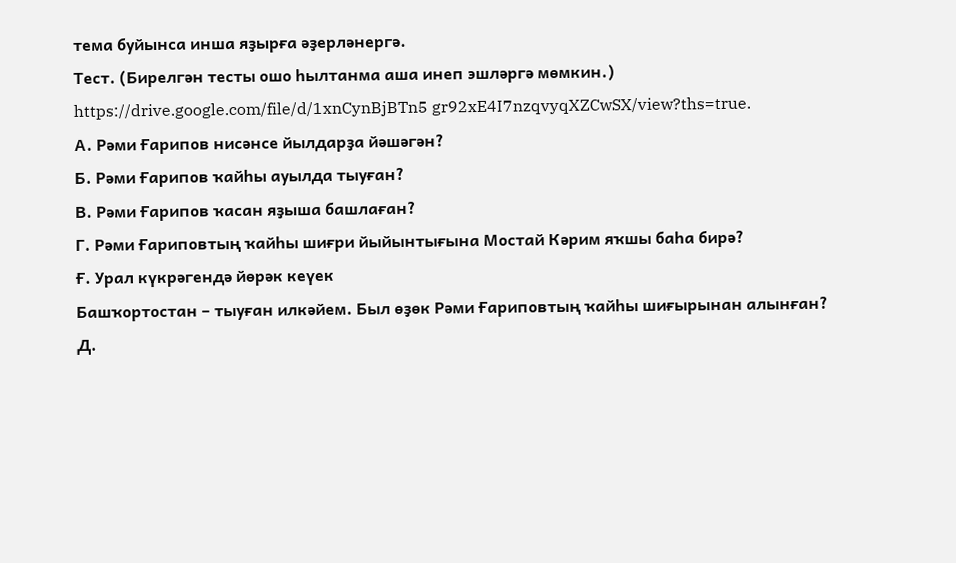тема буйынса инша яҙырға әҙерләнергә.
Тест. (Бирелгән тесты ошо һылтанма аша инеп эшләргә мөмкин.) https://drive.google.com/file/d/1xnCynBjBTn5 gr92xE4I7nzqvyqXZCwSX/view?ths=true.
А. Рәми Ғарипов нисәнсе йылдарҙа йәшәгән?
Б. Рәми Ғарипов ҡайһы ауылда тыуған?
В. Рәми Ғарипов ҡасан яҙыша башлаған?
Г. Рәми Ғариповтың ҡайһы шиғри йыйынтығына Мостай Кәрим яҡшы баһа бирә?
Ғ. Урал күкрәгендә йөрәк кеүек
Башҡортостан – тыуған илкәйем. Был өҙөк Рәми Ғариповтың ҡайһы шиғырынан алынған?
Д.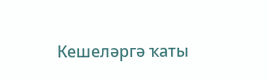Кешеләргә ҡаты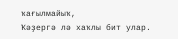ҡағылмайыҡ,
Ҡәҙергә лә хаҡлы бит улар.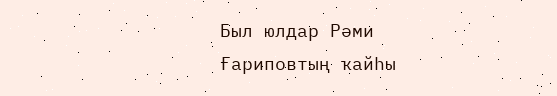Был юлдар Рәми Ғариповтың ҡайһы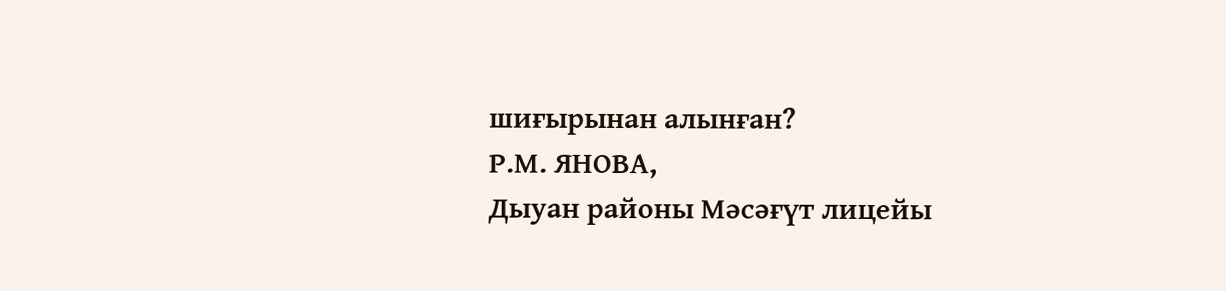шиғырынан алынған?
Р.М. ЯНОВА,
Дыуан районы Мәсәғүт лицейы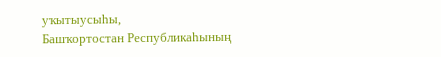уҡытыусыһы,
Башҡортостан Республикаһының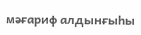мәғариф алдынғыһы